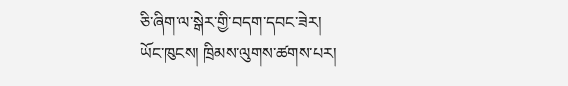ཅི་ཞིག་ལ་སྒེར་གྱི་བདག་དབང་ཟེར།
ཡོང་ཁུངས། ཁྲིམས་ལུགས་ཚགས་པར།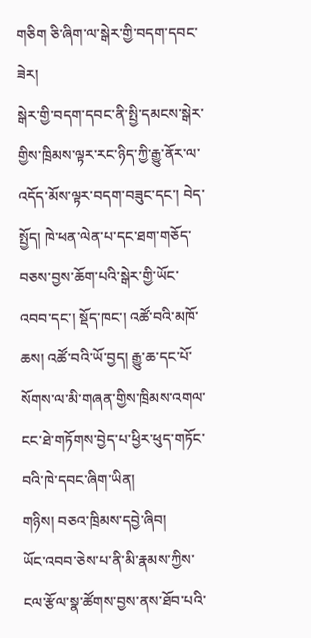གཅིག ཅི་ཞིག་ལ་སྒེར་གྱི་བདག་དབང་ཟེར།
སྒེར་གྱི་བདག་དབང་ནི་སྤྱི་དམངས་སྒེར་གྱིས་ཁྲིམས་ལྟར་རང་ཉིད་ཀྱི་རྒྱུ་ནོར་ལ་འདོད་མོས་ལྟར་བདག་བཟུང་དང་། བེད་སྤྱོད། ཁེ་ཕན་ལེན་པ་དང་ཐག་གཅོད་བཅས་བྱས་ཆོག་པའི་སྒེར་གྱི་ཡོང་འབབ་དང་། སྡོད་ཁང་། འཚོ་བའི་མཁོ་ཆས། འཚོ་བའི་ཡོ་བྱད། རྒྱུ་ཆ་དང་པོ་སོགས་ལ་མི་གཞན་གྱིས་ཁྲིམས་འགལ་ངང་ཐེ་གཏོགས་བྱེད་པ་ཕྱིར་ཕུད་གཏོང་བའི་ཁེ་དབང་ཞིག་ཡིན།
གཉིས། བཅའ་ཁྲིམས་དབྱེ་ཞིབ།
ཡོང་འབབ་ཅེས་པ་ནི་མི་རྣམས་ཀྱིས་ངལ་རྩོལ་སྣ་ཚོགས་བྱས་ནས་ཐོབ་པའི་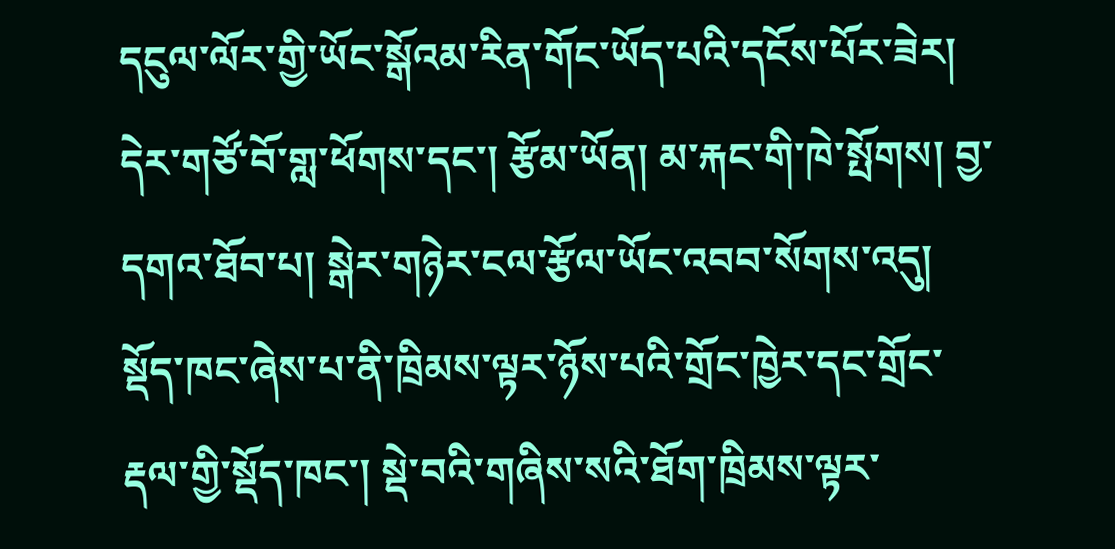དངུལ་ལོར་གྱི་ཡོང་སྒོའམ་རིན་གོང་ཡོད་པའི་དངོས་པོར་ཟེར། དེར་གཙོ་བོ་གླ་ཕོགས་དང་། རྩོམ་ཡོན། མ་རྐང་གི་ཁེ་སྤོགས། བྱ་དགའ་ཐོབ་པ། སྒེར་གཉེར་ངལ་རྩོལ་ཡོང་འབབ་སོགས་འདུ།
སྡོད་ཁང་ཞེས་པ་ནི་ཁྲིམས་ལྟར་ཉོས་པའི་གྲོང་ཁྱེར་དང་གྲོང་རྡལ་གྱི་སྡོད་ཁང་། སྡེ་བའི་གཞིས་སའི་ཐོག་ཁྲིམས་ལྟར་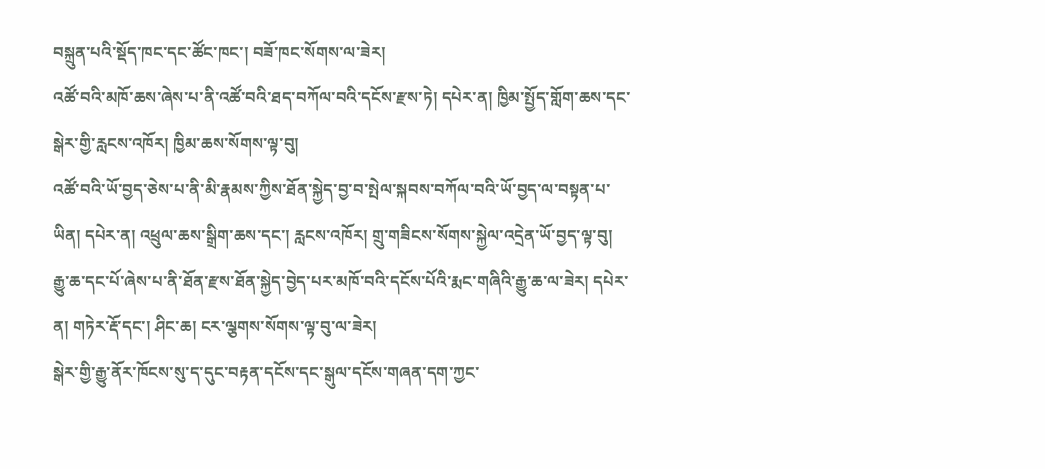བསྐྲུན་པའི་སྡོད་ཁང་དང་ཚོང་ཁང་། བཟོ་ཁང་སོགས་ལ་ཟེར།
འཚོ་བའི་མཁོ་ཆས་ཞེས་པ་ནི་འཚོ་བའི་ཐད་བཀོལ་བའི་དངོས་རྫས་ཏེ། དཔེར་ན། ཁྱིམ་སྤྱོད་གློག་ཆས་དང་སྒེར་གྱི་རླངས་འཁོར། ཁྱིམ་ཆས་སོགས་ལྟ་བུ།
འཚོ་བའི་ཡོ་བྱད་ཅེས་པ་ནི་མི་རྣམས་ཀྱིས་ཐོན་སྐྱེད་བྱ་བ་སྤེལ་སྐབས་བཀོལ་བའི་ཡོ་བྱད་ལ་བསྟན་པ་ཡིན། དཔེར་ན། འཕྲུལ་ཆས་སྒྲིག་ཆས་དང་། རླངས་འཁོར། གྲུ་གཟིངས་སོགས་སྐྱེལ་འདྲེན་ཡོ་བྱད་ལྟ་བུ།
རྒྱུ་ཆ་དང་པོ་ཞེས་པ་ནི་ཐོན་རྫས་ཐོན་སྐྱེད་བྱེད་པར་མཁོ་བའི་དངོས་པོའི་རྨང་གཞིའི་རྒྱུ་ཆ་ལ་ཟེར། དཔེར་ན། གཏེར་རྡོ་དང་། ཤིང་ཆ། ངར་ལྕགས་སོགས་ལྟ་བུ་ལ་ཟེར།
སྒེར་གྱི་རྒྱུ་ནོར་ཁོངས་སུ་ད་དུང་བརྟན་དངོས་དང་སྒུལ་དངོས་གཞན་དག་ཀྱང་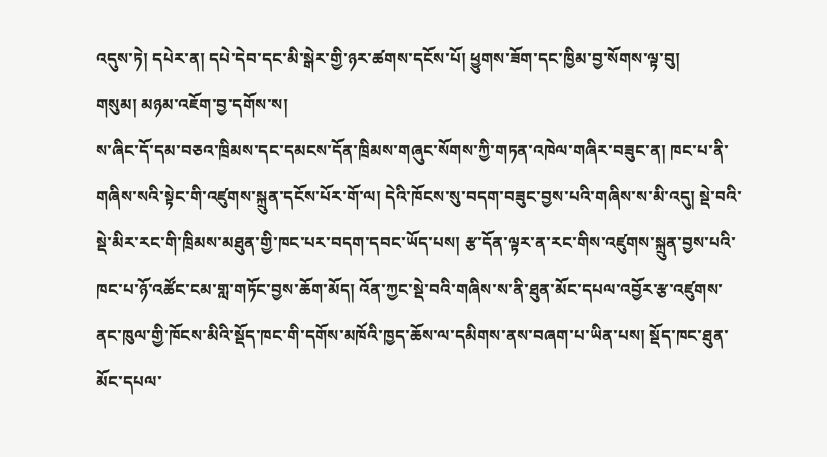འདུས་ཏེ། དཔེར་ན། དཔེ་དེབ་དང་མི་སྒེར་གྱི་ཉར་ཚགས་དངོས་པོ། ཕྱུགས་ཟོག་དང་ཁྱིམ་བྱ་སོགས་ལྟ་བུ།
གསུམ། མཉམ་འཇོག་བྱ་དགོས་ས།
ས་ཞིང་དོ་དམ་བཅའ་ཁྲིམས་དང་དམངས་དོན་ཁྲིམས་གཞུང་སོགས་ཀྱི་གཏན་འཁེལ་གཞིར་བཟུང་ན། ཁང་པ་ནི་གཞིས་སའི་སྟེང་གི་འཛུགས་སྐྲུན་དངོས་པོར་གོ་ལ། དེའི་ཁོངས་སུ་བདག་བཟུང་བྱས་པའི་གཞིས་ས་མི་འདུ། སྡེ་བའི་སྡེ་མིར་རང་གི་ཁྲིམས་མཐུན་གྱི་ཁང་པར་བདག་དབང་ཡོད་པས། རྩ་དོན་ལྟར་ན་རང་གིས་འཛུགས་སྐྲུན་བྱས་པའི་ཁང་པ་ཉོ་འཚོང་ངམ་གླ་གཏོང་བྱས་ཆོག་མོད། འོན་ཀྱང་སྡེ་བའི་གཞིས་ས་ནི་ཐུན་མོང་དཔལ་འབྱོར་རྩ་འཛུགས་ནང་ཁུལ་གྱི་ཁོངས་མིའི་སྡོད་ཁང་གི་དགོས་མཁོའི་ཁྱད་ཆོས་ལ་དམིགས་ནས་བཞག་པ་ཡིན་པས། སྡོད་ཁང་ཐུན་མོང་དཔལ་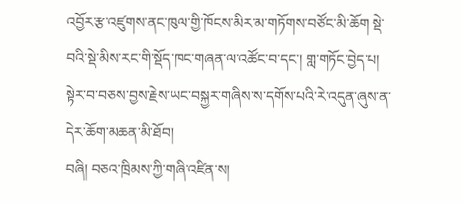འབྱོར་རྩ་འཛུགས་ནང་ཁུལ་གྱི་ཁོངས་མིར་མ་གཏོགས་བཙོང་མི་ཆོག སྡེ་བའི་སྡེ་མིས་རང་གི་སྡོད་ཁང་གཞན་ལ་འཚོང་བ་དང་། གླ་གཏོང་བྱེད་པ། སྟེར་བ་བཅས་བྱས་རྗེས་ཡང་བསྐྱར་གཞིས་ས་དགོས་པའི་རེ་འདུན་ཞུས་ན་དེར་ཆོག་མཆན་མི་ཐོབ།
བཞི། བཅའ་ཁྲིམས་ཀྱི་གཞི་འཛིན་ས།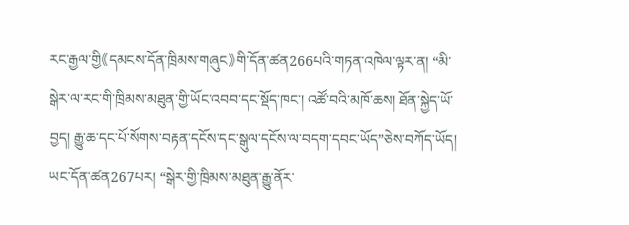རང་རྒྱལ་གྱི《དམངས་དོན་ཁྲིམས་གཞུང》གི་དོན་ཚན266པའི་གཏན་འཁེལ་ལྟར་ན། “མི་སྒེར་ལ་རང་གི་ཁྲིམས་མཐུན་གྱི་ཡོང་འབབ་དང་སྡོད་ཁང་། འཚོ་བའི་མཁོ་ཆས། ཐོན་སྐྱེད་ཡོ་བྱད། རྒྱུ་ཆ་དང་པོ་སོགས་བརྟན་དངོས་དང་སྒུལ་དངོས་ལ་བདག་དབང་ཡོད”ཅེས་བཀོད་ཡོད།
ཡང་དོན་ཚན267པར། “སྒེར་གྱི་ཁྲིམས་མཐུན་རྒྱུ་ནོར་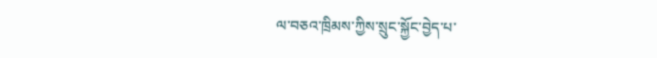ལ་བཅའ་ཁྲིམས་ཀྱིས་སྲུང་སྐྱོང་བྱེད་པ་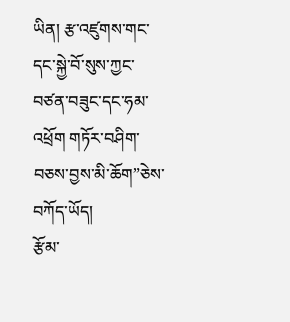ཡིན། རྩ་འཛུགས་གང་དང་སྐྱེ་བོ་སུས་ཀྱང་བཙན་བཟུང་དང་ཧམ་འཕྲོག གཏོར་བཤིག་བཅས་བྱས་མི་ཆོག”ཅེས་བཀོད་ཡོད།
རྩོམ་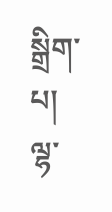སྒྲིག་པ། ལྷ་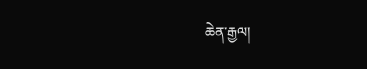ཆེན་རྒྱལ།